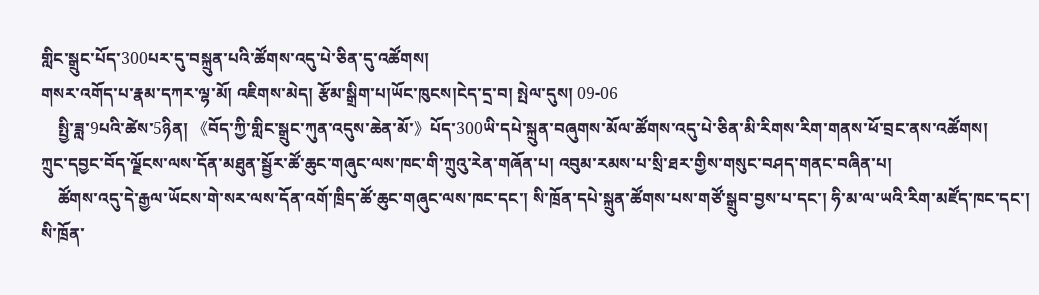གླིང་སྒྲུང་པོད་300པར་དུ་བསྐྲུན་པའི་ཚོགས་འདུ་པེ་ཅིན་དུ་འཚོགས།
གསར་འགོད་པ་རྣམ་དཀར་ལྷ་མོ། འཇིགས་མེད། རྩོམ་སྒྲིག་པ།ཡོང་ཁུངས།ངེད་དྲ་བ། སྤེལ་དུས། 09-06
    སྤྱི་ཟླ་9པའི་ཚེས་5ཉིན། 《བོད་ཀྱི་གླིང་སྒྲུང་ཀུན་འདུས་ཆེན་མོ་》པོད་300ཡི་དཔེ་སྐྲུན་བཞུགས་མོལ་ཚོགས་འདུ་པེ་ཅིན་མི་རིགས་རིག་གནས་ཕོ་བྲང་ནས་འཚོགས།
ཀྲུང་དབྱང་བོད་ལྗོངས་ལས་དོན་མཐུན་སྦྱོར་ཚོ་ཆུང་གཞུང་ལས་ཁང་གི་ཀྲུའུ་རེན་གཞོན་པ། འབུམ་རམས་པ་སྲི་ཐར་གྱིས་གསུང་བཤད་གནང་བཞིན་པ།
    ཚོགས་འདུ་དེ་རྒྱལ་ཡོངས་གེ་སར་ལས་དོན་འགོ་ཁྲིད་ཚོ་ཆུང་གཞུང་ལས་ཁང་དང་། སི་ཁྲོན་དཔེ་སྐྲུན་ཚོགས་པས་གཙོ་སྒྲུབ་བྱས་པ་དང་། ཧི་མ་ལ་ཡའི་རིག་མཛོད་ཁང་དང་། སི་ཁྲོན་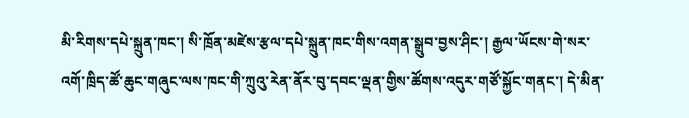མི་རིགས་དཔེ་སྐྲུན་ཁང་། སི་ཁྲོན་མཛེས་རྩལ་དཔེ་སྐྲུན་ཁང་གིས་འགན་སྒྲུབ་བྱས་ཤིང་། རྒྱལ་ཡོངས་གེ་སར་འགོ་ཁྲིད་ཚོ་ཆུང་གཞུང་ལས་ཁང་གི་ཀྲུའུ་རེན་ནོར་བུ་དབང་ལྡན་གྱིས་ཚོགས་འདུར་གཙོ་སྐྱོང་གནང་། དེ་མིན་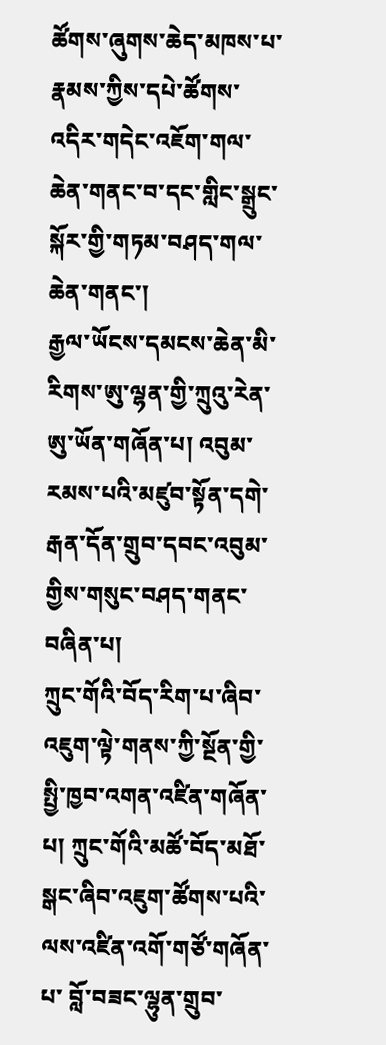ཚོགས་ཞུགས་ཆེད་མཁས་པ་རྣམས་ཀྱིས་དཔེ་ཚོགས་འདིར་གདེང་འཇོག་གལ་ཆེན་གནང་བ་དང་གླིང་སྒྲུང་སྐོར་གྱི་གཏམ་བཤད་གལ་ཆེན་གནང་།
རྒྱལ་ཡོངས་དམངས་ཆེན་མི་རིགས་ཨུ་ལྷན་གྱི་ཀྲུའུ་རེན་ཨུ་ཡོན་གཞོན་པ། འབུམ་རམས་པའི་མཛུབ་སྟོན་དགེ་རྒན་དོན་གྲུབ་དབང་འབུམ་གྱིས་གསུང་བཤད་གནང་བཞིན་པ།
ཀྲུང་གོའི་བོད་རིག་པ་ཞིབ་འཇུག་ལྟེ་གནས་ཀྱི་སྔོན་གྱི་སྤྱི་ཁྱབ་འགན་འཛིན་གཞོན་པ། ཀྲུང་གོའི་མཚོ་བོད་མཐོ་སྒང་ཞིབ་འཇུག་ཚོགས་པའི་ལས་འཛིན་འགོ་གཙོ་གཞོན་པ་ བློ་བཟང་ལྷུན་གྲུབ་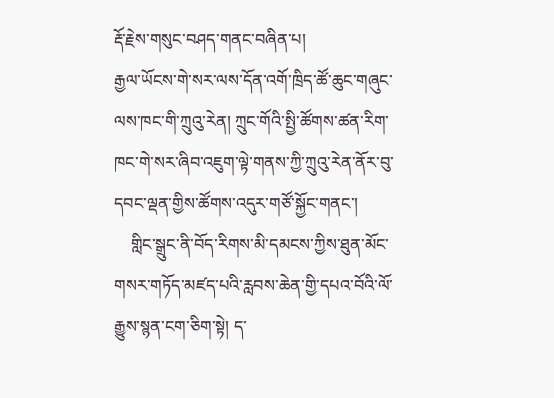རྡོ་རྗེས་གསུང་བཤད་གནང་བཞིན་པ།
རྒྱལ་ཡོངས་གེ་སར་ལས་དོན་འགོ་ཁྲིད་ཚོ་ཆུང་གཞུང་ལས་ཁང་གི་ཀྲུའུ་རེན། ཀྲུང་གོའི་སྤྱི་ཚོགས་ཚན་རིག་ཁང་གེ་སར་ཞིབ་འཇུག་ལྟེ་གནས་ཀྱི་ཀྲུའུ་རེན་ནོར་བུ་དབང་ལྡན་གྱིས་ཚོགས་འདུར་གཙོ་སྐྱོང་གནང་།
    གླིང་སྒྲུང་ནི་བོད་རིགས་མི་དམངས་ཀྱིས་ཐུན་མོང་གསར་གཏོད་མཛད་པའི་རླབས་ཆེན་གྱི་དཔའ་བོའི་ལོ་རྒྱུས་སྙན་ངག་ཅིག་སྟེ། ད་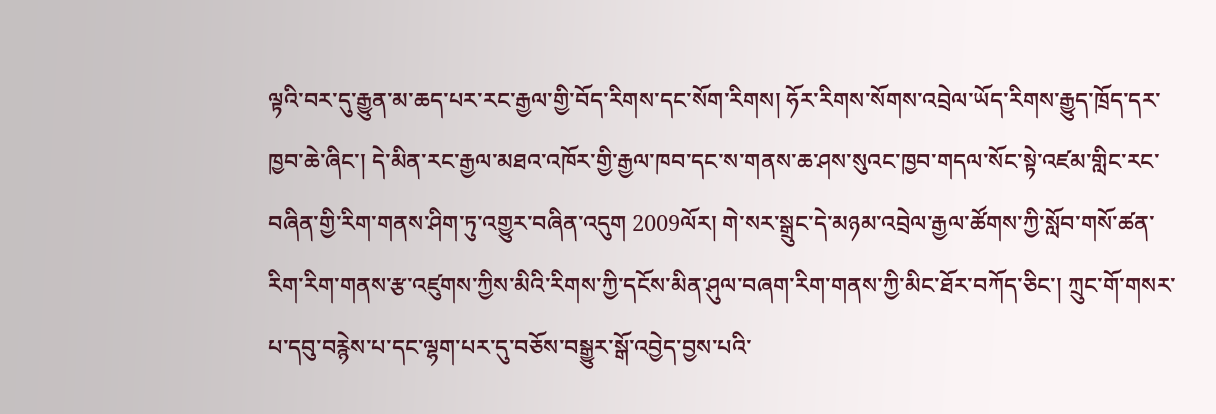ལྟའི་བར་དུ་རྒྱུན་མ་ཆད་པར་རང་རྒྱལ་གྱི་བོད་རིགས་དང་སོག་རིགས། ཧོར་རིགས་སོགས་འབྲེལ་ཡོད་རིགས་རྒྱུད་ཁྲོད་དར་ཁྱབ་ཆེ་ཞིང་། དེ་མིན་རང་རྒྱལ་མཐའ་འཁོར་གྱི་རྒྱལ་ཁབ་དང་ས་གནས་ཆ་ཤས་སུའང་ཁྱབ་གདལ་སོང་སྟེ་འཛམ་གླིང་རང་བཞིན་གྱི་རིག་གནས་ཤིག་ཏུ་འགྱུར་བཞིན་འདུག 2009ལོར། གེ་སར་སྒྲུང་དེ་མཉམ་འབྲེལ་རྒྱལ་ཚོགས་ཀྱི་སློབ་གསོ་ཚན་རིག་རིག་གནས་རྩ་འཛུགས་ཀྱིས་མིའི་རིགས་ཀྱི་དངོས་མིན་ཤུལ་བཞག་རིག་གནས་ཀྱི་མིང་ཐོར་བཀོད་ཅིང་། ཀྲུང་གོ་གསར་པ་དབུ་བརྙེས་པ་དང་ལྷག་པར་དུ་བཅོས་བསྒྱུར་སྒོ་འབྱེད་བྱས་པའི་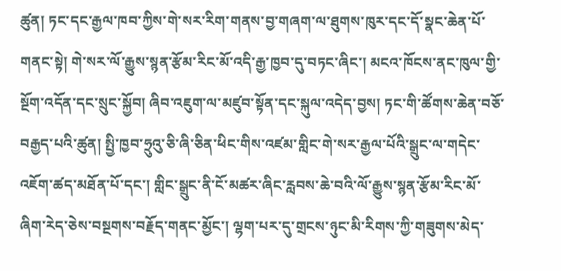ཚུན། ཏང་དང་རྒྱལ་ཁབ་ཀྱིས་གེ་སར་རིག་གནས་བྱ་གཞག་ལ་ཐུགས་ཁུར་དང་དོ་སྣང་ཆེན་པོ་གནང་སྟེ། གེ་སར་ལོ་རྒྱུས་སྙན་རྩོམ་རིང་མོ་འདི་རྒྱ་ཁྱབ་དུ་བཏང་ཞིང་། མངའ་ཁོངས་ནང་ཁུལ་གྱི་སྔོག་འདོན་དང་སྲུང་སྐྱོབ། ཞིབ་འཇུག་ལ་མཛུབ་སྟོན་དང་སྐུལ་འདེད་བྱས། ཏང་གི་ཚོགས་ཆེན་བཅོ་བརྒྱད་པའི་ཚུན། སྤྱི་ཁྱབ་ཧྲུའུ་ཅི་ཞི་ཅིན་ཕིང་གིས་འཛམ་གླིང་གེ་སར་རྒྱལ་པོའི་སྒྲུང་ལ་གདེང་འཇོག་ཚད་མཐོན་པོ་དང་། གླིང་སྒྲུང་ནི་ངོ་མཚར་ཞིང་རླབས་ཆེ་བའི་ལོ་རྒྱུས་སྙན་རྩོམ་རིང་མོ་ཞིག་རེད་ཅེས་བསྔགས་བརྗོད་གནང་མྱོང་། ལྷག་པར་དུ་གྲངས་ཉུང་མི་རིགས་ཀྱི་གཟུགས་མེད་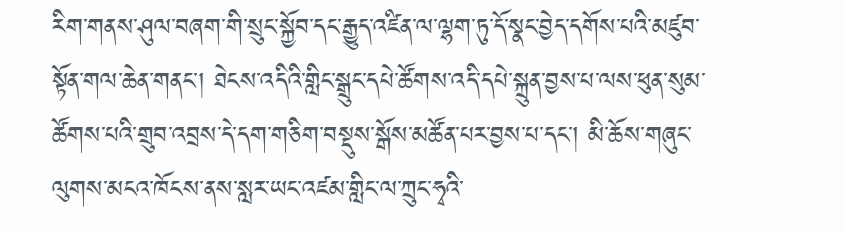རིག་གནས་ཤུལ་བཞག་གི་སྲུང་སྐྱོབ་དང་རྒྱུད་འཛིན་ལ་ལྷག་ཏུ་དོ་སྣང་བྱེད་དགོས་པའི་མཛུབ་སྟོན་གལ་ཆེན་གནང་། ཐེངས་འདིའི་གླིང་སྒྲུང་དཔེ་ཚོགས་འདི་དཔེ་སྐྲུན་བྱས་པ་ལས་ཕུན་སུམ་ཚོགས་པའི་གྲུབ་འབྲས་དེ་དག་གཅིག་བསྡུས་སྒོས་མཚོན་པར་བྱས་པ་དང་། མི་ཆོས་གཞུང་ལུགས་མངའ་ཁོངས་ནས་སླར་ཡང་འཛམ་གླིང་ལ་ཀྲུང་ཧྭའི་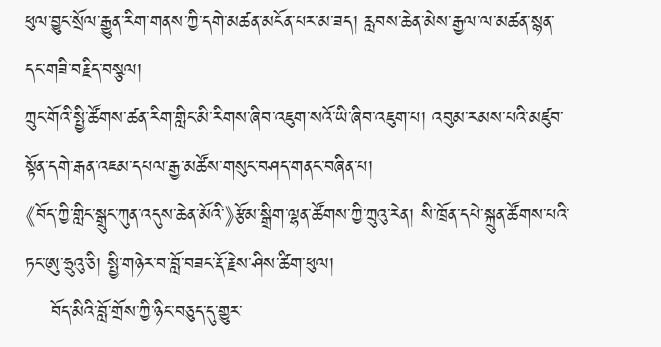ཕུལ་བྱུང་སྲོལ་རྒྱུན་རིག་གནས་ཀྱི་དགེ་མཚན་མངོན་པར་མ་ཟད། རླབས་ཆེན་མེས་རྒྱལ་ལ་མཚན་སྙན་དང་གཟི་བརྗིད་བསྩལ།
ཀྲུང་གོའི་སྤྱི་ཚོགས་ཚན་རིག་གླིང་མི་རིགས་ཞིབ་འཇུག་སའོ་ཡི་ཞིབ་འཇུག་པ། འབུམ་རམས་པའི་མཛུབ་སྟོན་དགེ་རྒན་འཇམ་དཔལ་རྒྱ་མཚོས་གསུང་བཤད་གནང་བཞིན་པ།
《བོད་ཀྱི་གླིང་སྒྲུང་ཀུན་འདུས་ཆེན་མོའི་》རྩོམ་སྒྲིག་ལྷན་ཚོགས་ཀྱི་ཀྲུའུ་རེན། སི་ཁྲོན་དཔེ་སྐྲུན་ཚོགས་པའི་ཏང་ཨུ་ཧྲུའུ་ཅི། སྤྱི་གཉེར་བ་བློ་བཟང་རྡོ་རྗེས་ཤིས་ཚིག་ཕུལ།
    བོད་མིའི་བློ་གྲོས་ཀྱི་ཉིང་བཅུད་དུ་གྱུར་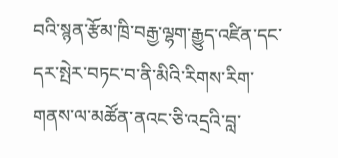བའི་སྙན་རྩོམ་ཁྲི་བརྒྱ་ལྷག་རྒྱུད་འཛིན་དང་དར་སྤེར་བཏང་བ་ནི་མིའི་རིགས་རིག་གནས་ལ་མཚོན་ནའང་ཅི་འདྲའི་བླ་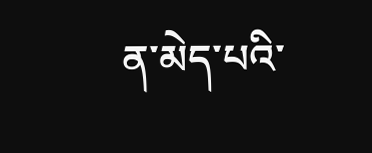ན་མེད་པའི་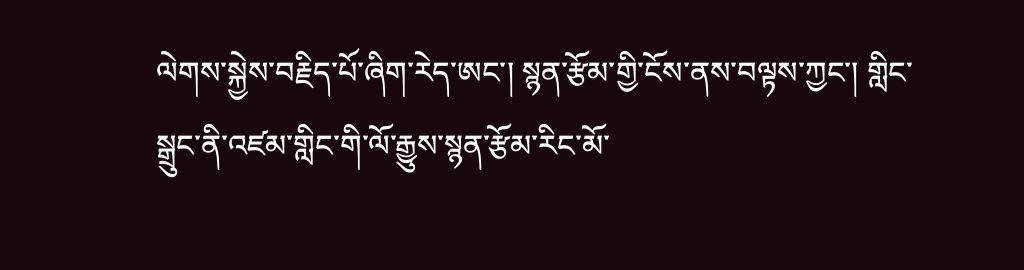ལེགས་སྐྱེས་བརྗིད་པོ་ཞིག་རེད་ཨང་། སྙན་རྩོམ་གྱི་ངོས་ནས་བལྟས་ཀྱང་། གླིང་སྒྲུང་ནི་འཛམ་གླིང་གི་ལོ་རྒྱུས་སྙན་རྩོམ་རིང་མོ་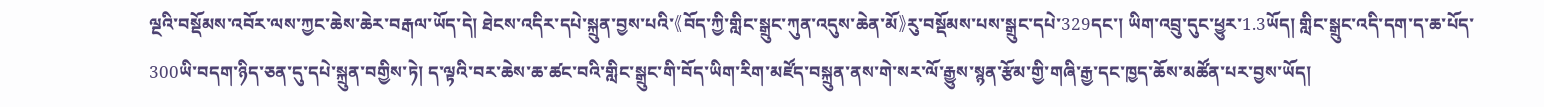ལྔའི་བསྡོམས་འབོར་ལས་ཀྱང་ཆེས་ཆེར་བརྒལ་ཡོད་དེ། ཐེངས་འདིར་དཔེ་སྐྲུན་བྱས་པའི་《བོད་ཀྱི་གླིང་སྒྲུང་ཀུན་འདུས་ཆེན་མོ》རུ་བསྡོམས་པས་སྒྲུང་དཔེ་329དང་། ཡིག་འབྲུ་དུང་ཕྱུར་1.3ཡོད། གླིང་སྒྲུང་འདི་དག་ད་ཆ་པོད་300ཡི་བདག་ཉིད་ཅན་དུ་དཔེ་སྐྲུན་བགྱིས་ཏེ། ད་ལྟའི་བར་ཆེས་ཆ་ཚང་བའི་གླིང་སྒྲུང་གི་བོད་ཡིག་རིག་མཛོད་བསྐྲུན་ནས་གེ་སར་ལོ་རྒྱུས་སྙན་རྩོམ་གྱི་གཞི་རྒྱ་དང་ཁྱད་ཆོས་མཚོན་པར་བྱས་ཡོད།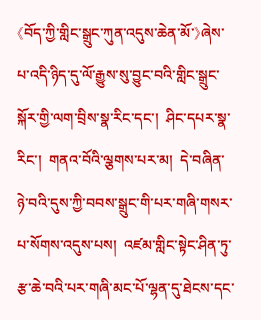《བོད་ཀྱི་གླིང་སྒྲུང་ཀུན་འདུས་ཆེན་མོ་》ཞེས་པ་འདི་ཉིད་དུ་ལོ་རྒྱུས་སུ་བྱུང་བའི་གླིང་སྒྲུང་སྐོར་གྱི་ལག་བྲིས་སྣ་རིང་དང་།  ཤིང་དཔར་སྣ་རིང་།  གནའ་བོའི་ལྕགས་པར་མ།  དེ་བཞིན་ཉེ་བའི་དུས་ཀྱི་བབས་སྒྲུང་གི་པར་གཞི་གསར་པ་སོགས་འདུས་པས།  འཛམ་གླིང་སྟེང་ཤིན་ཏུ་རྩ་ཆེ་བའི་པར་གཞི་མང་པོ་ལྷན་དུ་ཐེངས་དང་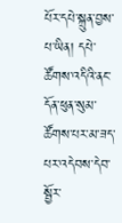པོར་དཔེ་སྐྲུན་བྱས་པ་ཡིན། དཔེ་ཚོགས་འདིའི་ནང་དོན་ཕུན་སུམ་ཚོགས་པར་མ་ཟད་པར་འདེབས་དེབ་སྦྱོར་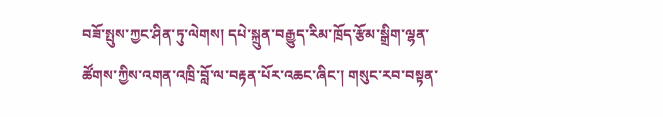བཟོ་སྤུས་ཀྱང་ཤིན་ཏུ་ལེགས། དཔེ་སྐྲུན་བརྒྱུད་རིམ་ཁྲོད་རྩོམ་སྒྲིག་ལྷན་ཚོགས་ཀྱིས་འགན་འཁྲི་བློ་ལ་བརྟན་པོར་འཆང་ཞིང་། གསུང་རབ་བསྟན་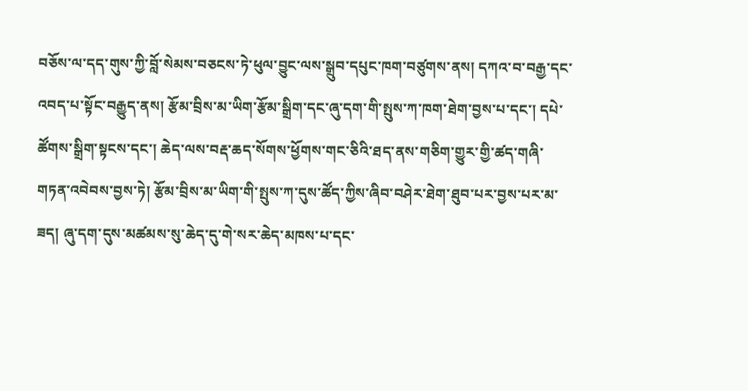བཅོས་ལ་དད་གུས་ཀྱི་བློ་སེམས་བཅངས་ཏེ་ཕུལ་བྱུང་ལས་སྒྲུབ་དཔུང་ཁག་བཙུགས་ནས། དཀའ་བ་བརྒྱ་དང་འབད་པ་སྟོང་བརྒྱུད་ནས། རྩོམ་བྲིས་མ་ཡིག་རྩོམ་སྒྲིག་དང་ཞུ་དག་གི་སྤུས་ཀ་ཁག་ཐེག་བྱས་པ་དང་། དཔེ་ཚོགས་སྒྲིག་སྟངས་དང་། ཆེད་ལས་བརྡ་ཆད་སོགས་ཕྱོགས་གང་ཅིའི་ཐད་ནས་གཅིག་གྱུར་གྱི་ཚད་གཞི་གཏན་འབེབས་བྱས་ཏེ། རྩོམ་བྲིས་མ་ཡིག་གི་སྤུས་ཀ་དུས་ཚོད་ཀྱིས་ཞིབ་བཤེར་ཐེག་ཐུབ་པར་བྱས་པར་མ་ཟད། ཞུ་དག་དུས་མཚམས་སུ་ཆེད་དུ་གེ་སར་ཆེད་མཁས་པ་དང་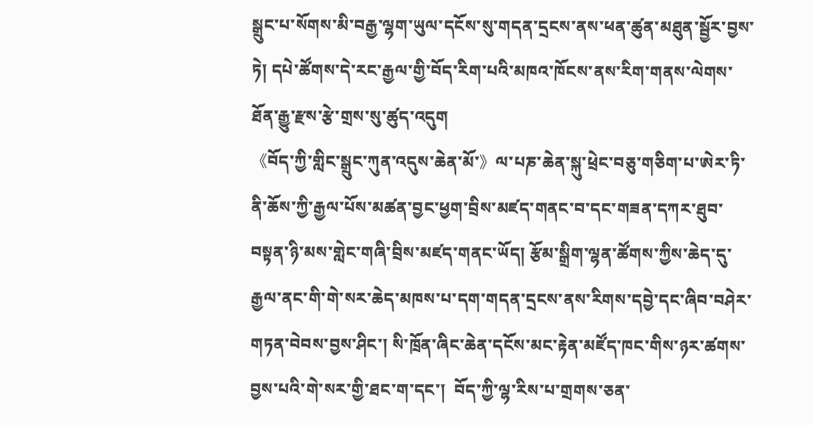སྒྲུང་པ་སོགས་མི་བརྒྱ་ལྷག་ཡུལ་དངོས་སུ་གདན་དྲངས་ནས་ཕན་ཚུན་མཐུན་སྦྱོར་བྱས་ཏེ། དཔེ་ཚོགས་དེ་རང་རྒྱལ་གྱི་བོད་རིག་པའི་མཁའ་ཁོངས་ནས་རིག་གནས་ལེགས་ཐོན་རྒྱུ་རྫས་རྩེ་གྲས་སུ་ཚུད་འདུག
《བོད་ཀྱི་གླིང་སྒྲུང་ཀུན་འདུས་ཆེན་མོ་》ལ་པཎ་ཆེན་སྐུ་ཕྲེང་བཅུ་གཅིག་པ་ཨེར་ཏི་ནི་ཆོས་ཀྱི་རྒྱལ་པོས་མཚན་བྱང་ཕྱག་བྲིས་མཛད་གནང་བ་དང་གཟན་དཀར་ཐུབ་བསྟན་ཉི་མས་གླེང་གཞི་བྲིས་མཛད་གནང་ཡོད། རྩོམ་སྒྲིག་ལྷན་ཚོགས་ཀྱིས་ཆེད་དུ་རྒྱལ་ནང་གི་གེ་སར་ཆེད་མཁས་པ་དག་གདན་དྲངས་ནས་རིགས་དབྱེ་དང་ཞིབ་བཤེར་གཏན་བེབས་བྱས་ཤིང་། སི་ཁྲོན་ཞིང་ཆེན་དངོས་མང་རྟེན་མཛོད་ཁང་གིས་ཉར་ཚགས་བྱས་པའི་གེ་སར་གྱི་ཐང་ག་དང་།  བོད་ཀྱི་ལྷ་རིས་པ་གྲགས་ཅན་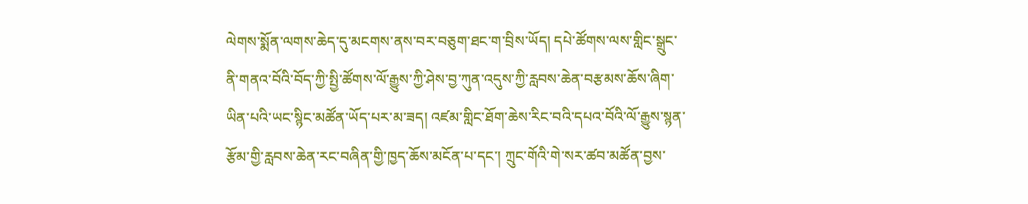ལེགས་སྨོན་ལགས་ཆེད་དུ་མངགས་ནས་བར་བཅུག་ཐང་ག་བྲིས་ཡོད། དཔེ་ཚོགས་ལས་གླིང་སྒྲུང་ནི་གནའ་བོའི་བོད་ཀྱི་སྤྱི་ཚོགས་ལོ་རྒྱུས་ཀྱི་ཤེས་བྱ་ཀུན་འདུས་ཀྱི་རླབས་ཆེན་བརྩམས་ཆོས་ཞིག་ཡིན་པའི་ཡང་སྙིང་མཚོན་ཡོད་པར་མ་ཟད། འཛམ་གླིང་ཐོག་ཆེས་རིང་བའི་དཔའ་བོའི་ལོ་རྒྱུས་སྙན་རྩོམ་གྱི་རླབས་ཆེན་རང་བཞིན་གྱི་ཁྱད་ཆོས་མངོན་པ་དང་། ཀྲུང་གོའི་གེ་སར་ཚབ་མཚོན་བྱས་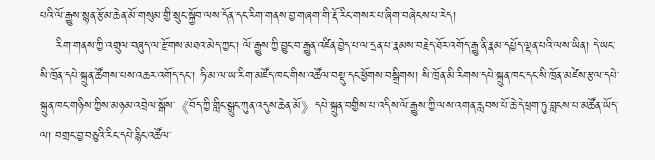པའི་ལོ་རྒྱུས་སྙན་རྩོམ་ཆེན་མོ་གསུམ་གྱི་སྲུང་སྐྱོབ་ལས་དོན་དང་རིག་གནས་བྱ་གཞག་གི་རྡོ་རིང་གསར་པ་ཞིག་བཞེངས་པ་རེད།
    རིག་གནས་ཀྱི་འགྲུལ་བཞུད་ལ་རྫོགས་མཐའ་མེད་ཀྱང་། ལོ་རྒྱུས་ཀྱི་བྱུང་བ་རྒྱུན་འཛིན་བྱེད་པ་ལ་དྲན་པ་རྣམས་བརྗེད་ཐོར་འགོད་རྒྱུ་ནི་རྣམ་དཔྱོད་ལྡན་པའི་ལས་ཡིན། དེ་ཡང་སི་ཁྲོན་དཔེ་སྐྲུན་ཚོགས་པས་འཆར་འགོད་དང་། ཧི་མ་ལ་ཡ་རིག་མཛོད་ཁང་གིས་འཚོལ་བསྡུ་དང་ཕྱོགས་བསྒྲིགས། སི་ཁྲོན་མི་རིགས་དཔེ་སྐྲུན་ཁང་དང་སི་ཁྲོན་མཛེས་རྩལ་དཔེ་སྐྲུན་ཁང་གཉིས་ཀྱིས་མཉམ་འབྲེལ་སྒོས་《བོད་ཀྱི་གླིང་སྒྲུང་ཀུན་འདུས་ཆེན་མོ》དཔེ་སྐྲུན་བགྱིས་པ་འདིས་ལོ་རྒྱུས་ཀྱི་ལས་འགན་རླབས་པོ་ཆེ་དེ་ཕྲག་ཏུ་བླངས་པ་མཚོན་ཡོད་ལ། བགྲང་བྱ་བཅུའི་རིང་དཔེ་རྙིང་འཚོལ་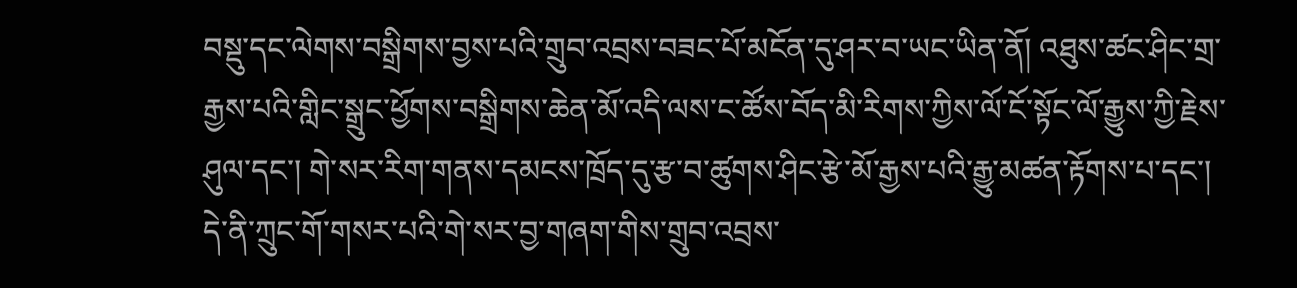བསྡུ་དང་ལེགས་བསྒྲིགས་བྱས་པའི་གྲུབ་འབྲས་བཟང་པོ་མངོན་དུ་ཤར་བ་ཡང་ཡིན་ནོ། འཐུས་ཚང་ཤིང་གྲ་རྒྱས་པའི་གླིང་སྒྲུང་ཕྱོགས་བསྒྲིགས་ཆེན་མོ་འདི་ལས་ང་ཚོས་བོད་མི་རིགས་ཀྱིས་ལོ་ངོ་སྟོང་ལོ་རྒྱུས་ཀྱི་རྗེས་ཤུལ་དང་། གེ་སར་རིག་གནས་དམངས་ཁྲོད་དུ་རྩ་བ་ཚུགས་ཤིང་རྩེ་མོ་རྒྱས་པའི་རྒྱུ་མཚན་རྟོགས་པ་དང་། དེ་ནི་ཀྲུང་གོ་གསར་པའི་གེ་སར་བྱ་གཞག་གིས་གྲུབ་འབྲས་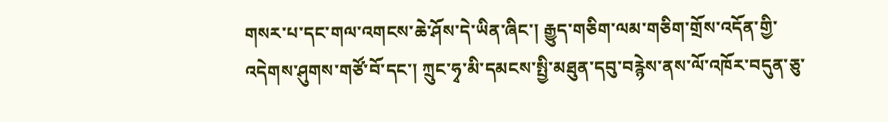གསར་པ་དང་གལ་འགངས་ཆེ་ཤོས་དེ་ཡིན་ཞིང་། རྒྱུད་གཅིག་ལམ་གཅིག་གྲོས་འདོན་གྱི་འདེགས་ཤུགས་གཙོ་བོ་དང་། ཀྲུང་ཧྭ་མི་དམངས་སྤྱི་མཐུན་དབུ་བརྙེས་ནས་ལོ་འཁོར་བདུན་ཅུ་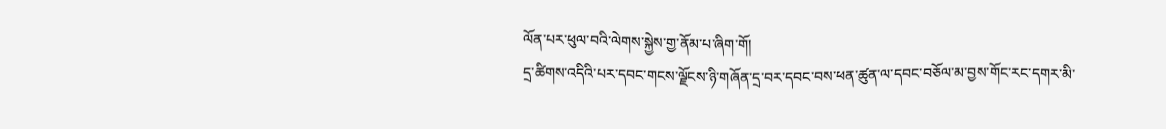ལོན་པར་ཕུལ་བའི་ལེགས་སྐྱེས་གྱ་ནོམ་པ་ཞིག་གོ།
དྲ་ཚིགས་འདིའི་པར་དབང་གངས་ལྗོངས་ཉི་གཞོན་དྲ་བར་དབང་བས་ཕན་ཚུན་ལ་དབང་བཅོལ་མ་བྱས་གོང་རང་དགར་མི་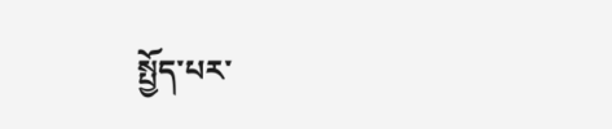སྤྱོད་པར་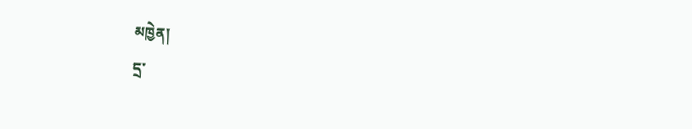མཁྱེན།
དྲ་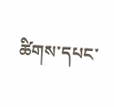ཚིགས་དཔང་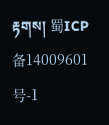རྟགས། 蜀ICP备14009601号-1